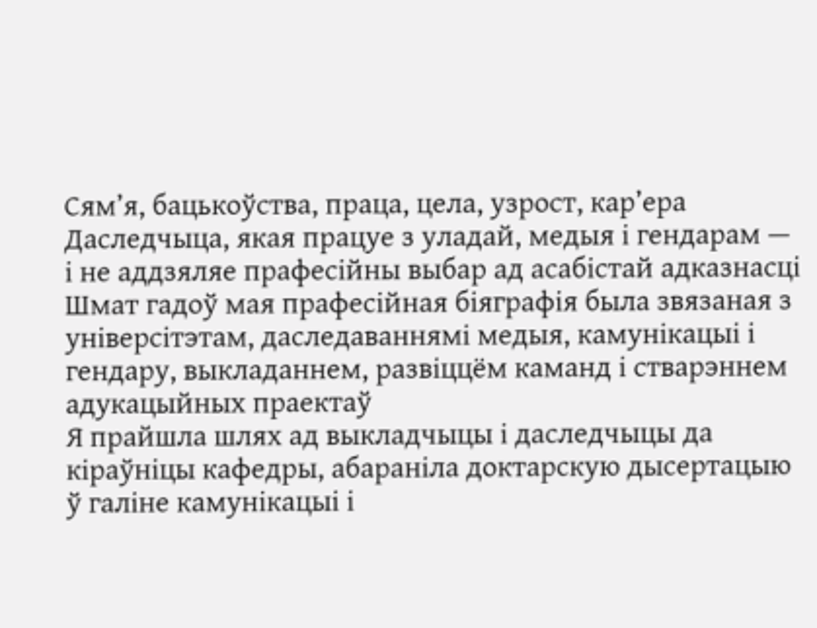Сям’я, бацькоўства, праца, цела, узрост, кар’ера
Даследчыца, якая працуе з уладай, медыя і гендарам — і не аддзяляе прафесійны выбар ад асабістай адказнасці
Шмат гадоў мая прафесійная біяграфія была звязаная з універсітэтам, даследаваннямі медыя, камунікацыі і гендару, выкладаннем, развіццём каманд і стварэннем адукацыйных праектаў
Я прайшла шлях ад выкладчыцы і даследчыцы да кіраўніцы кафедры, абараніла доктарскую дысертацыю ў галіне камунікацыі і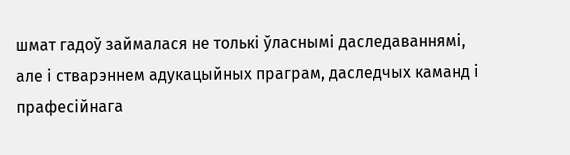шмат гадоў займалася не толькі ўласнымі даследаваннямі, але і стварэннем адукацыйных праграм, даследчых каманд і прафесійнага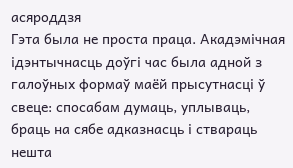асяроддзя
Гэта была не проста праца. Акадэмічная ідэнтычнасць доўгі час была адной з галоўных формаў маёй прысутнасці ў свеце: спосабам думаць, уплываць, браць на сябе адказнасць і ствараць нешта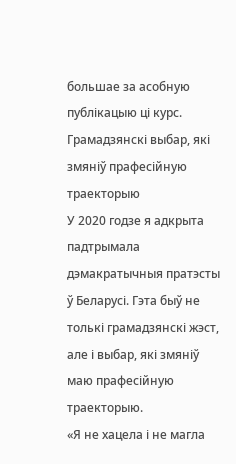большае за асобную публікацыю ці курс.
Грамадзянскі выбар, які змяніў прафесійную траекторыю
У 2020 годзе я адкрыта падтрымала дэмакратычныя пратэсты ў Беларусі. Гэта быў не толькі грамадзянскі жэст, але і выбар, які змяніў маю прафесійную траекторыю.
«Я не хацела і не магла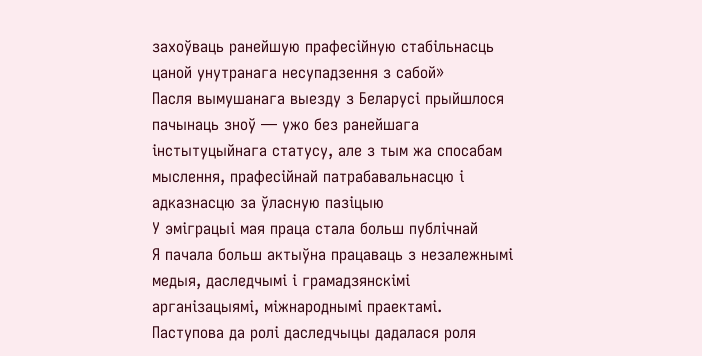захоўваць ранейшую прафесійную стабільнасць цаной унутранага несупадзення з сабой»
Пасля вымушанага выезду з Беларусі прыйшлося пачынаць зноў — ужо без ранейшага інстытуцыйнага статусу, але з тым жа спосабам мыслення, прафесійнай патрабавальнасцю і адказнасцю за ўласную пазіцыю
У эміграцыі мая праца стала больш публічнай
Я пачала больш актыўна працаваць з незалежнымі медыя, даследчымі і грамадзянскімі арганізацыямі, міжнароднымі праектамі. Паступова да ролі даследчыцы дадалася роля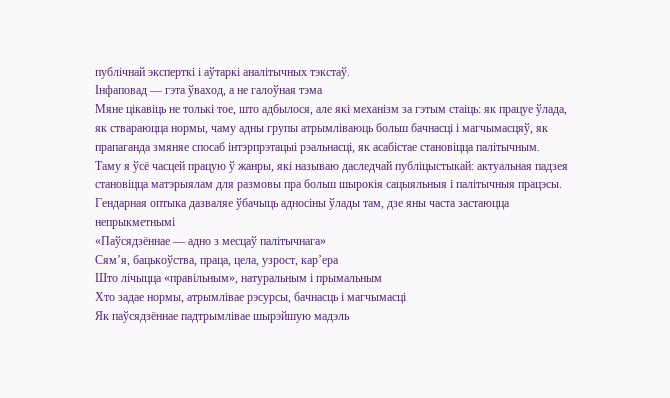публічнай эксперткі і аўтаркі аналітычных тэкстаў.
Інфаповад — гэта ўваход, а не галоўная тэма
Мяне цікавіць не толькі тое, што адбылося, але які механізм за гэтым стаіць: як працуе ўлада, як ствараюцца нормы, чаму адны групы атрымліваюць больш бачнасці і магчымасцяў, як прапаганда змяняе спосаб інтэрпрэтацыі рэальнасці, як асабістае становіцца палітычным.
Таму я ўсё часцей працую ў жанры, які называю даследчай публіцыстыкай: актуальная падзея становіцца матэрыялам для размовы пра больш шырокія сацыяльныя і палітычныя працэсы.
Гендарная оптыка дазваляе ўбачыць адносіны ўлады там, дзе яны часта застаюцца непрыкметнымі
«Паўсядзённае — адно з месцаў палітычнага»
Сям’я, бацькоўства, праца, цела, узрост, кар’ера
Што лічыцца «правільным», натуральным і прымальным
Хто задае нормы, атрымлівае рэсурсы, бачнасць і магчымасці
Як паўсядзённае падтрымлівае шырэйшую мадэль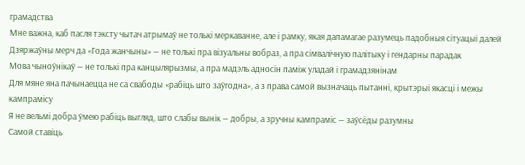грамадства
Мне важна, каб пасля тэксту чытач атрымаў не толькі меркаванне, але і рамку, якая дапамагае разумець падобныя сітуацыі далей
Дзяржаўны мерч да «Года жанчыны» — не толькі пра візуальны вобраз, а пра сімвалічную палітыку і гендарны парадак
Мова чыноўнікаў — не толькі пра канцылярызмы, а пра мадэль адносін паміж уладай і грамадзянінам
Для мяне яна пачынаецца не са свабоды «рабіць што заўгодна», а з права самой вызначаць пытанні, крытэрыі якасці і межы кампрамісу
Я не вельмі добра ўмею рабіць выгляд, што слабы вынік — добры, а зручны кампраміс — заўсёды разумны
Самой ставіць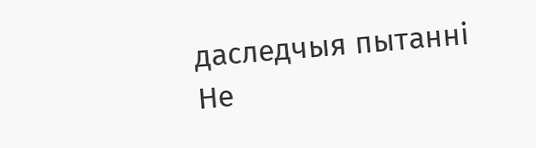даследчыя пытанні
Не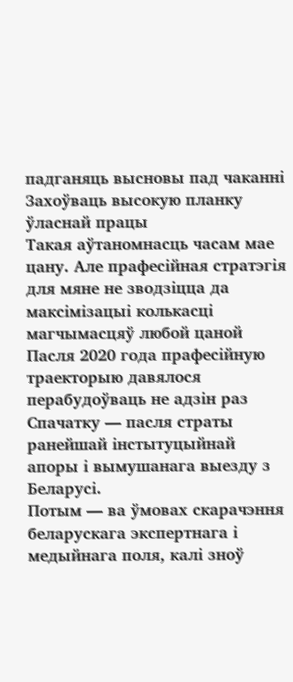падганяць высновы пад чаканні
Захоўваць высокую планку ўласнай працы
Такая аўтаномнасць часам мае цану. Але прафесійная стратэгія для мяне не зводзіцца да максімізацыі колькасці магчымасцяў любой цаной
Пасля 2020 года прафесійную траекторыю давялося перабудоўваць не адзін раз
Спачатку — пасля страты ранейшай інстытуцыйнай апоры і вымушанага выезду з Беларусі.
Потым — ва ўмовах скарачэння беларускага экспертнага і медыйнага поля, калі зноў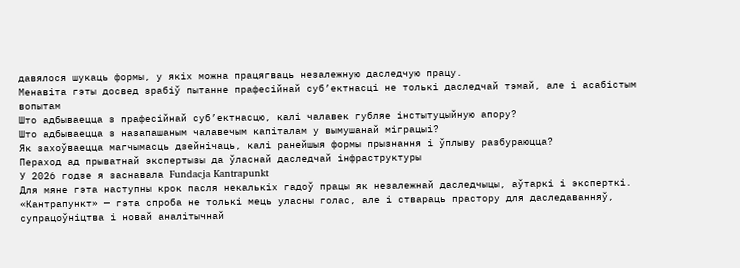давялося шукаць формы, у якіх можна працягваць незалежную даследчую працу.
Менавіта гэты досвед зрабіў пытанне прафесійнай суб’ектнасці не толькі даследчай тэмай, але і асабістым вопытам
Што адбываецца з прафесійнай суб’ектнасцю, калі чалавек губляе інстытуцыйную апору?
Што адбываецца з назапашаным чалавечым капіталам у вымушанай міграцыі?
Як захоўваецца магчымасць дзейнічаць, калі ранейшыя формы прызнання і ўплыву разбураюцца?
Пераход ад прыватнай экспертызы да ўласнай даследчай інфраструктуры
У 2026 годзе я заснавала Fundacja Kantrapunkt
Для мяне гэта наступны крок пасля некалькіх гадоў працы як незалежнай даследчыцы, аўтаркі і эксперткі.
«Кантрапункт» — гэта спроба не толькі мець уласны голас, але і ствараць прастору для даследаванняў, супрацоўніцтва і новай аналітычнай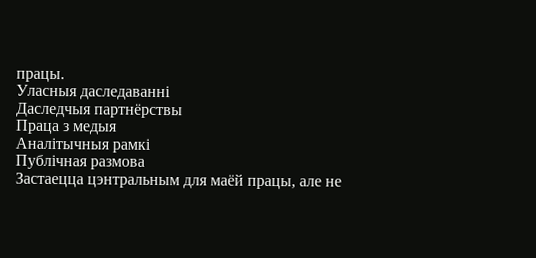працы.
Уласныя даследаванні
Даследчыя партнёрствы
Праца з медыя
Аналітычныя рамкі
Публічная размова
Застаецца цэнтральным для маёй працы, але не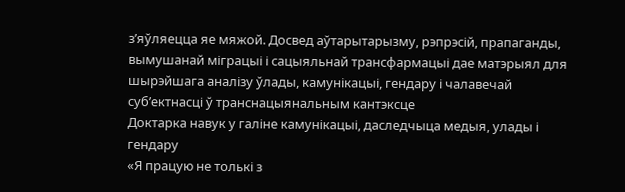з’яўляецца яе мяжой. Досвед аўтарытарызму, рэпрэсій, прапаганды, вымушанай міграцыі і сацыяльнай трансфармацыі дае матэрыял для шырэйшага аналізу ўлады, камунікацыі, гендару і чалавечай суб’ектнасці ў транснацыянальным кантэксце
Доктарка навук у галіне камунікацыі, даследчыца медыя, улады і гендару
«Я працую не толькі з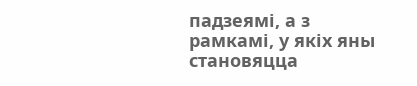падзеямі, а з рамкамі, у якіх яны становяцца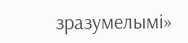зразумелымі»